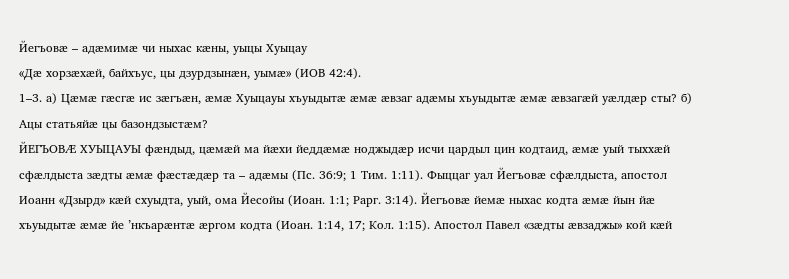Йегъовӕ – адӕмимӕ чи ныхас кӕны, уыцы Хуыцау
«Дӕ хорзӕхӕй, байхъус, цы дзурдзынӕн, уымӕ» (ИОВ 42:4).
1–3. а) Цӕмӕ гӕсгӕ ис зӕгъӕн, ӕмӕ Хуыцауы хъуыдытӕ ӕмӕ ӕвзаг адӕмы хъуыдытӕ ӕмӕ ӕвзагӕй уӕлдӕр сты? б) Ацы статьяйӕ цы базондзыстӕм?
ЙЕГЪОВӔ ХУЫЦАУЫ фӕндыд, цӕмӕй ма йӕхи йеддӕмӕ ноджыдӕр исчи цардыл цин кодтаид, ӕмӕ уый тыххӕй сфӕлдыста зӕдты ӕмӕ фӕстӕдӕр та – адӕмы (Пс. 36:9; 1 Тим. 1:11). Фыццаг уал Йегъовӕ сфӕлдыста, апостол Иоанн «Дзырд» кӕй схуыдта, уый, ома Йесойы (Иоан. 1:1; Рарг. 3:14). Йегъовӕ йемӕ ныхас кодта ӕмӕ йын йӕ хъуыдытӕ ӕмӕ йе ’нкъарӕнтӕ ӕргом кодта (Иоан. 1:14, 17; Кол. 1:15). Апостол Павел «зӕдты ӕвзаджы» кой кӕй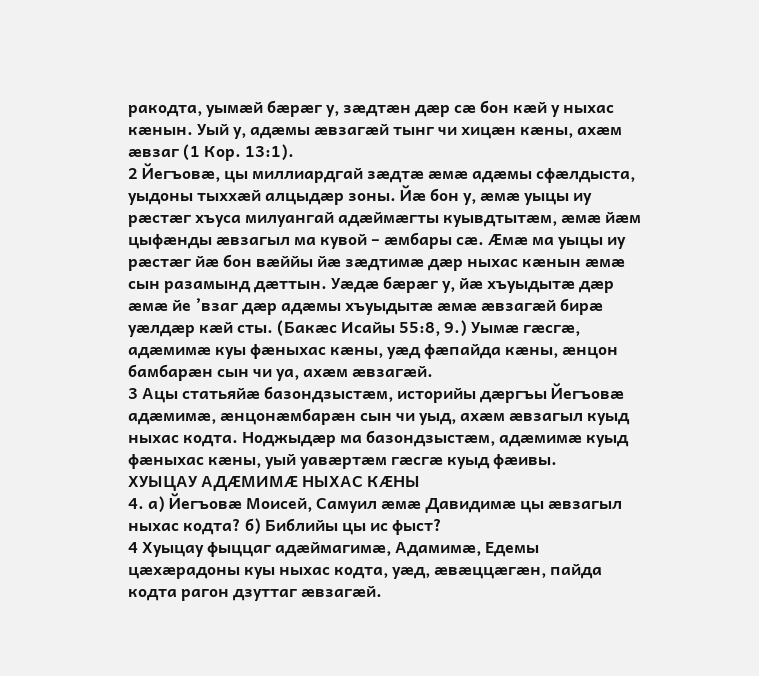ракодта, уымӕй бӕрӕг у, зӕдтӕн дӕр сӕ бон кӕй у ныхас кӕнын. Уый у, адӕмы ӕвзагӕй тынг чи хицӕн кӕны, ахӕм ӕвзаг (1 Кор. 13:1).
2 Йегъовӕ, цы миллиардгай зӕдтӕ ӕмӕ адӕмы сфӕлдыста, уыдоны тыххӕй алцыдӕр зоны. Йӕ бон у, ӕмӕ уыцы иу рӕстӕг хъуса милуангай адӕймӕгты куывдтытӕм, ӕмӕ йӕм цыфӕнды ӕвзагыл ма кувой – ӕмбары сӕ. Ӕмӕ ма уыцы иу рӕстӕг йӕ бон вӕййы йӕ зӕдтимӕ дӕр ныхас кӕнын ӕмӕ сын разамынд дӕттын. Уӕдӕ бӕрӕг у, йӕ хъуыдытӕ дӕр ӕмӕ йе ’взаг дӕр адӕмы хъуыдытӕ ӕмӕ ӕвзагӕй бирӕ уӕлдӕр кӕй сты. (Бакӕс Исайы 55:8, 9.) Уымӕ гӕсгӕ, адӕмимӕ куы фӕныхас кӕны, уӕд фӕпайда кӕны, ӕнцон бамбарӕн сын чи уа, ахӕм ӕвзагӕй.
3 Ацы статьяйӕ базондзыстӕм, историйы дӕргъы Йегъовӕ адӕмимӕ, ӕнцонӕмбарӕн сын чи уыд, ахӕм ӕвзагыл куыд ныхас кодта. Ноджыдӕр ма базондзыстӕм, адӕмимӕ куыд фӕныхас кӕны, уый уавӕртӕм гӕсгӕ куыд фӕивы.
ХУЫЦАУ АДӔМИМӔ НЫХАС КӔНЫ
4. а) Йегъовӕ Моисей, Самуил ӕмӕ Давидимӕ цы ӕвзагыл ныхас кодта? б) Библийы цы ис фыст?
4 Хуыцау фыццаг адӕймагимӕ, Адамимӕ, Едемы цӕхӕрадоны куы ныхас кодта, уӕд, ӕвӕццӕгӕн, пайда кодта рагон дзуттаг ӕвзагӕй.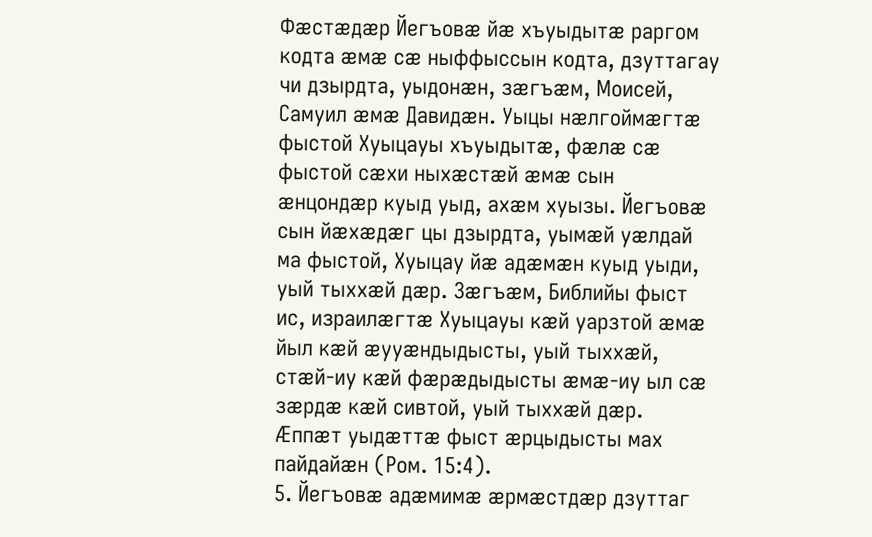Фӕстӕдӕр Йегъовӕ йӕ хъуыдытӕ раргом кодта ӕмӕ сӕ ныффыссын кодта, дзуттагау чи дзырдта, уыдонӕн, зӕгъӕм, Моисей, Самуил ӕмӕ Давидӕн. Уыцы нӕлгоймӕгтӕ фыстой Хуыцауы хъуыдытӕ, фӕлӕ сӕ фыстой сӕхи ныхӕстӕй ӕмӕ сын ӕнцондӕр куыд уыд, ахӕм хуызы. Йегъовӕ сын йӕхӕдӕг цы дзырдта, уымӕй уӕлдай ма фыстой, Хуыцау йӕ адӕмӕн куыд уыди, уый тыххӕй дӕр. Зӕгъӕм, Библийы фыст ис, израилӕгтӕ Хуыцауы кӕй уарзтой ӕмӕ йыл кӕй ӕууӕндыдысты, уый тыххӕй, стӕй-иу кӕй фӕрӕдыдысты ӕмӕ-иу ыл сӕ зӕрдӕ кӕй сивтой, уый тыххӕй дӕр. Ӕппӕт уыдӕттӕ фыст ӕрцыдысты мах пайдайӕн (Ром. 15:4).
5. Йегъовӕ адӕмимӕ ӕрмӕстдӕр дзуттаг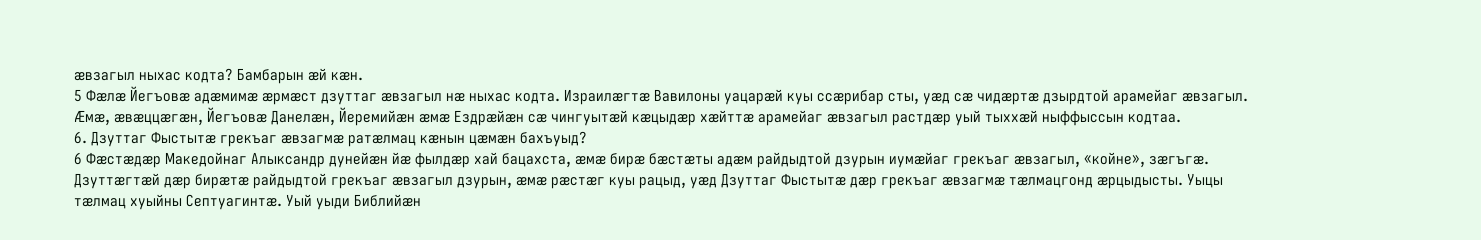ӕвзагыл ныхас кодта? Бамбарын ӕй кӕн.
5 Фӕлӕ Йегъовӕ адӕмимӕ ӕрмӕст дзуттаг ӕвзагыл нӕ ныхас кодта. Израилӕгтӕ Вавилоны уацарӕй куы ссӕрибар сты, уӕд сӕ чидӕртӕ дзырдтой арамейаг ӕвзагыл. Ӕмӕ, ӕвӕццӕгӕн, Йегъовӕ Данелӕн, Йеремийӕн ӕмӕ Ездрӕйӕн сӕ чингуытӕй кӕцыдӕр хӕйттӕ арамейаг ӕвзагыл растдӕр уый тыххӕй ныффыссын кодтаa.
6. Дзуттаг Фыстытӕ грекъаг ӕвзагмӕ ратӕлмац кӕнын цӕмӕн бахъуыд?
6 Фӕстӕдӕр Македойнаг Алыксандр дунейӕн йӕ фылдӕр хай бацахста, ӕмӕ бирӕ бӕстӕты адӕм райдыдтой дзурын иумӕйаг грекъаг ӕвзагыл, «койне», зӕгъгӕ. Дзуттӕгтӕй дӕр бирӕтӕ райдыдтой грекъаг ӕвзагыл дзурын, ӕмӕ рӕстӕг куы рацыд, уӕд Дзуттаг Фыстытӕ дӕр грекъаг ӕвзагмӕ тӕлмацгонд ӕрцыдысты. Уыцы тӕлмац хуыйны Септуагинтӕ. Уый уыди Библийӕн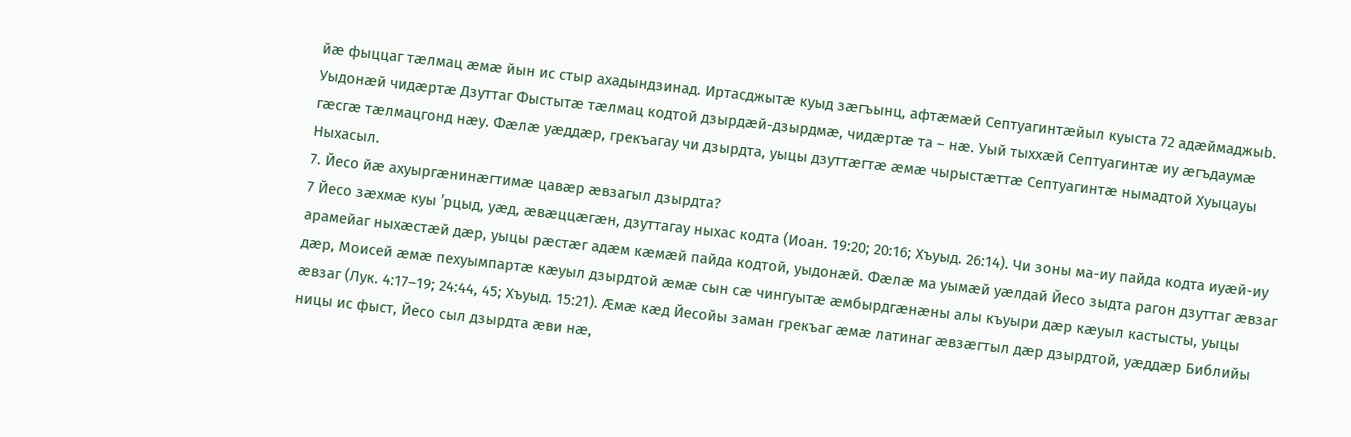йӕ фыццаг тӕлмац ӕмӕ йын ис стыр ахадындзинад. Иртасджытӕ куыд зӕгъынц, афтӕмӕй Септуагинтӕйыл куыста 72 адӕймаджыb. Уыдонӕй чидӕртӕ Дзуттаг Фыстытӕ тӕлмац кодтой дзырдӕй-дзырдмӕ, чидӕртӕ та – нӕ. Уый тыххӕй Септуагинтӕ иу ӕгъдаумӕ гӕсгӕ тӕлмацгонд нӕу. Фӕлӕ уӕддӕр, грекъагау чи дзырдта, уыцы дзуттӕгтӕ ӕмӕ чырыстӕттӕ Септуагинтӕ нымадтой Хуыцауы Ныхасыл.
7. Йесо йӕ ахуыргӕнинӕгтимӕ цавӕр ӕвзагыл дзырдта?
7 Йесо зӕхмӕ куы ’рцыд, уӕд, ӕвӕццӕгӕн, дзуттагау ныхас кодта (Иоан. 19:20; 20:16; Хъуыд. 26:14). Чи зоны ма-иу пайда кодта иуӕй-иу арамейаг ныхӕстӕй дӕр, уыцы рӕстӕг адӕм кӕмӕй пайда кодтой, уыдонӕй. Фӕлӕ ма уымӕй уӕлдай Йесо зыдта рагон дзуттаг ӕвзаг дӕр, Моисей ӕмӕ пехуымпартӕ кӕуыл дзырдтой ӕмӕ сын сӕ чингуытӕ ӕмбырдгӕнӕны алы къуыри дӕр кӕуыл кастысты, уыцы ӕвзаг (Лук. 4:17–19; 24:44, 45; Хъуыд. 15:21). Ӕмӕ кӕд Йесойы заман грекъаг ӕмӕ латинаг ӕвзӕгтыл дӕр дзырдтой, уӕддӕр Библийы ницы ис фыст, Йесо сыл дзырдта ӕви нӕ,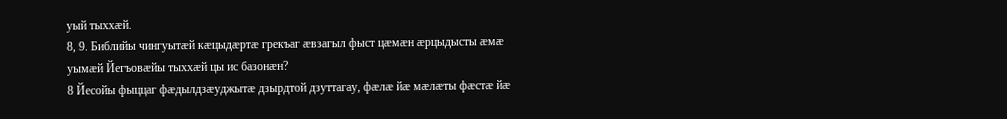уый тыххӕй.
8, 9. Библийы чингуытӕй кӕцыдӕртӕ грекъаг ӕвзагыл фыст цӕмӕн ӕрцыдысты ӕмӕ уымӕй Йегъовӕйы тыххӕй цы ис базонӕн?
8 Йесойы фыццаг фӕдылдзӕуджытӕ дзырдтой дзуттагау, фӕлӕ йӕ мӕлӕты фӕстӕ йӕ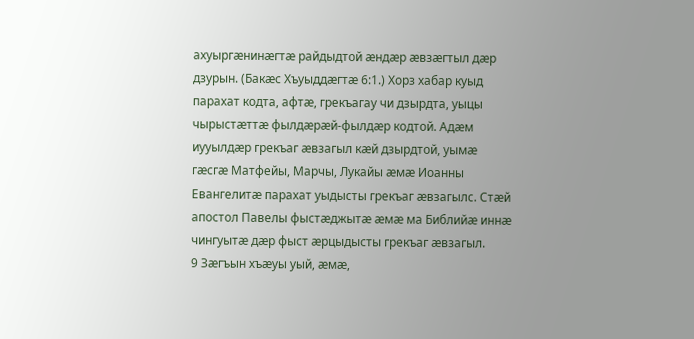ахуыргӕнинӕгтӕ райдыдтой ӕндӕр ӕвзӕгтыл дӕр дзурын. (Бакӕс Хъуыддӕгтӕ 6:1.) Хорз хабар куыд парахат кодта, афтӕ, грекъагау чи дзырдта, уыцы чырыстӕттӕ фылдӕрӕй-фылдӕр кодтой. Адӕм иууылдӕр грекъаг ӕвзагыл кӕй дзырдтой, уымӕ гӕсгӕ Матфейы, Марчы, Лукайы ӕмӕ Иоанны Евангелитӕ парахат уыдысты грекъаг ӕвзагылc. Стӕй апостол Павелы фыстӕджытӕ ӕмӕ ма Библийӕ иннӕ чингуытӕ дӕр фыст ӕрцыдысты грекъаг ӕвзагыл.
9 Зӕгъын хъӕуы уый, ӕмӕ,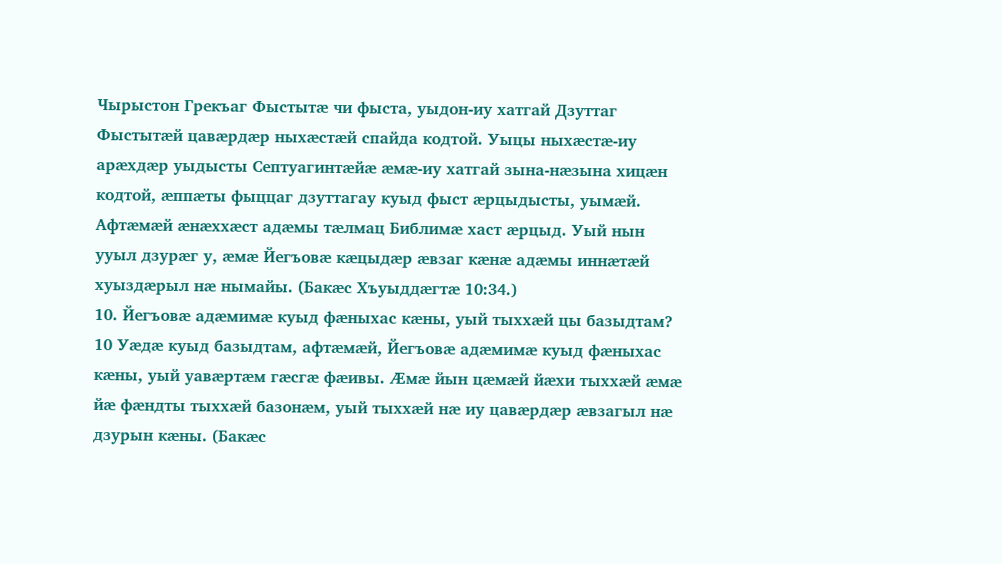Чырыстон Грекъаг Фыстытӕ чи фыста, уыдон-иу хатгай Дзуттаг Фыстытӕй цавӕрдӕр ныхӕстӕй спайда кодтой. Уыцы ныхӕстӕ-иу арӕхдӕр уыдысты Септуагинтӕйӕ ӕмӕ-иу хатгай зына-нӕзына хицӕн кодтой, ӕппӕты фыццаг дзуттагау куыд фыст ӕрцыдысты, уымӕй. Афтӕмӕй ӕнӕххӕст адӕмы тӕлмац Библимӕ хаст ӕрцыд. Уый нын ууыл дзурӕг у, ӕмӕ Йегъовӕ кӕцыдӕр ӕвзаг кӕнӕ адӕмы иннӕтӕй хуыздӕрыл нӕ нымайы. (Бакӕс Хъуыддӕгтӕ 10:34.)
10. Йегъовӕ адӕмимӕ куыд фӕныхас кӕны, уый тыххӕй цы базыдтам?
10 Уӕдӕ куыд базыдтам, афтӕмӕй, Йегъовӕ адӕмимӕ куыд фӕныхас кӕны, уый уавӕртӕм гӕсгӕ фӕивы. Ӕмӕ йын цӕмӕй йӕхи тыххӕй ӕмӕ йӕ фӕндты тыххӕй базонӕм, уый тыххӕй нӕ иу цавӕрдӕр ӕвзагыл нӕ дзурын кӕны. (Бакӕс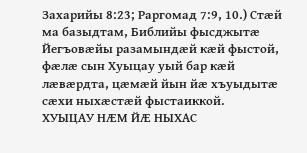Захарийы 8:23; Раргомад 7:9, 10.) Стӕй ма базыдтам, Библийы фысджытӕ Йегъовӕйы разамындӕй кӕй фыстой, фӕлӕ сын Хуыцау уый бар кӕй лӕвӕрдта, цӕмӕй йын йӕ хъуыдытӕ сӕхи ныхӕстӕй фыстаиккой.
ХУЫЦАУ НӔМ ЙӔ НЫХАС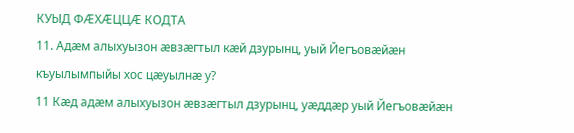КУЫД ФӔХӔЦЦӔ КОДТА
11. Адӕм алыхуызон ӕвзӕгтыл кӕй дзурынц, уый Йегъовӕйӕн къуылымпыйы хос цӕуылнӕ у?
11 Кӕд адӕм алыхуызон ӕвзӕгтыл дзурынц, уӕддӕр уый Йегъовӕйӕн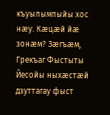къуылымпыйы хос нӕу. Кӕцӕй йӕ зонӕм? Зӕгъӕм, Грекъаг Фыстыты Йесойы ныхӕстӕй дзуттагау фыст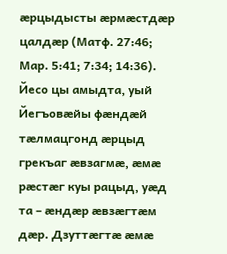ӕрцыдысты ӕрмӕстдӕр цалдӕр (Матф. 27:46; Мар. 5:41; 7:34; 14:36). Йесо цы амыдта, уый Йегъовӕйы фӕндӕй тӕлмацгонд ӕрцыд грекъаг ӕвзагмӕ, ӕмӕ рӕстӕг куы рацыд, уӕд та – ӕндӕр ӕвзӕгтӕм дӕр. Дзуттӕгтӕ ӕмӕ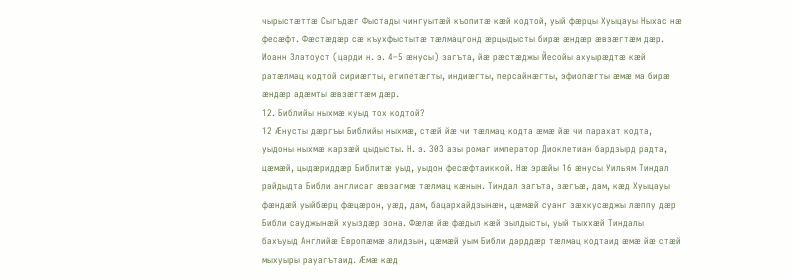чырыстӕттӕ Сыгъдӕг Фыстады чингуытӕй къопитӕ кӕй кодтой, уый фӕрцы Хуыцауы Ныхас нӕ фесӕфт. Фӕстӕдӕр сӕ къухфыстытӕ тӕлмацгонд ӕрцыдысты бирӕ ӕндӕр ӕвзӕгтӕм дӕр. Иоанн Златоуст (царди н. э. 4–5 ӕнусы) загъта, йӕ рӕстӕджы Йесойы ахуырӕдтӕ кӕй ратӕлмац кодтой сириӕгты, египетӕгты, индиӕгты, персайнӕгты, эфиопӕгты ӕмӕ ма бирӕ ӕндӕр адӕмты ӕвзӕгтӕм дӕр.
12. Библийы ныхмӕ куыд тох кодтой?
12 Ӕнусты дӕргъы Библийы ныхмӕ, стӕй йӕ чи тӕлмац кодта ӕмӕ йӕ чи парахат кодта, уыдоны ныхмӕ карзӕй цыдысты. Н. э. 303 азы ромаг император Диоклетиан бардзырд радта, цӕмӕй, цыдӕриддӕр Библитӕ уыд, уыдон фесӕфтаиккой. Нӕ эрӕйы 16 ӕнусы Уильям Тиндал райдыдта Библи англисаг ӕвзагмӕ тӕлмац кӕнын. Тиндал загъта, зӕгъӕ, дам, кӕд Хуыцауы фӕндӕй уыйбӕрц фӕцӕрон, уӕд, дам, бацархайдзынӕн, цӕмӕй суанг зӕхкусӕджы лӕппу дӕр Библи сауджынӕй хуыздӕр зона. Фӕлӕ йӕ фӕдыл кӕй зылдысты, уый тыххӕй Тиндалы бахъуыд Английӕ Европӕмӕ алидзын, цӕмӕй уым Библи дарддӕр тӕлмац кодтаид ӕмӕ йӕ стӕй мыхуыры рауагътаид. Ӕмӕ кӕд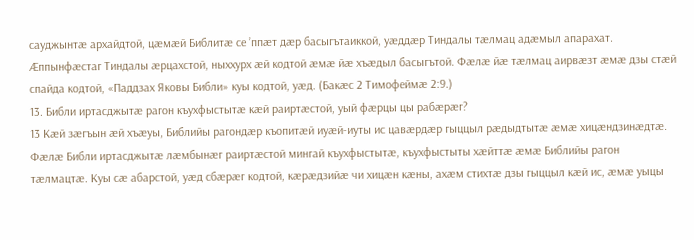сауджынтӕ архайдтой, цӕмӕй Библитӕ се ’ппӕт дӕр басыгътаиккой, уӕддӕр Тиндалы тӕлмац адӕмыл апарахат. Ӕппынфӕстаг Тиндалы ӕрцахстой, ныххурх ӕй кодтой ӕмӕ йӕ хъӕдыл басыгътой. Фӕлӕ йӕ тӕлмац аирвӕзт ӕмӕ дзы стӕй спайда кодтой, «Паддзах Яковы Библи» куы кодтой, уӕд. (Бакӕс 2 Тимофеймӕ 2:9.)
13. Библи иртасджытӕ рагон къухфыстытӕ кӕй раиртӕстой, уый фӕрцы цы рабӕрӕг?
13 Кӕй зӕгъын ӕй хъӕуы, Библийы рагондӕр къопитӕй иуӕй-иуты ис цавӕрдӕр гыццыл рӕдыдтытӕ ӕмӕ хицӕндзинӕдтӕ. Фӕлӕ Библи иртасджытӕ лӕмбынӕг раиртӕстой мингай къухфыстытӕ, къухфыстыты хӕйттӕ ӕмӕ Библийы рагон тӕлмацтӕ. Куы сӕ абарстой, уӕд сбӕрӕг кодтой, кӕрӕдзийӕ чи хицӕн кӕны, ахӕм стихтӕ дзы гыццыл кӕй ис, ӕмӕ уыцы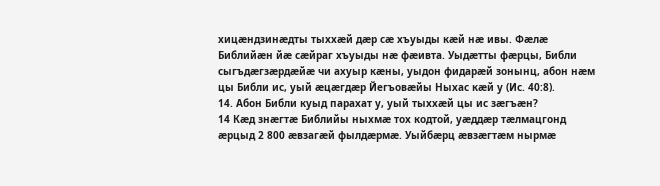хицӕндзинӕдты тыххӕй дӕр сӕ хъуыды кӕй нӕ ивы. Фӕлӕ Библийӕн йӕ сӕйраг хъуыды нӕ фӕивта. Уыдӕтты фӕрцы, Библи сыгъдӕгзӕрдӕйӕ чи ахуыр кӕны, уыдон фидарӕй зонынц, абон нӕм цы Библи ис, уый ӕцӕгдӕр Йегъовӕйы Ныхас кӕй у (Ис. 40:8).
14. Абон Библи куыд парахат у, уый тыххӕй цы ис зӕгъӕн?
14 Кӕд знӕгтӕ Библийы ныхмӕ тох кодтой, уӕддӕр тӕлмацгонд ӕрцыд 2 800 ӕвзагӕй фылдӕрмӕ. Уыйбӕрц ӕвзӕгтӕм нырмӕ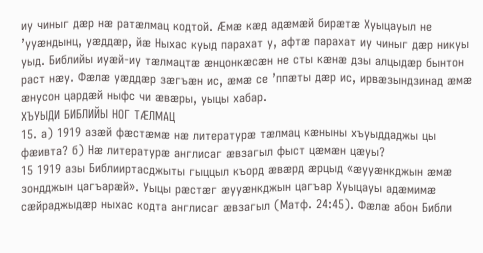иу чиныг дӕр нӕ ратӕлмац кодтой. Ӕмӕ кӕд адӕмӕй бирӕтӕ Хуыцауыл не ’ууӕндынц, уӕддӕр, йӕ Ныхас куыд парахат у, афтӕ парахат иу чиныг дӕр никуы уыд. Библийы иуӕй-иу тӕлмацтӕ ӕнцонкӕсӕн не сты кӕнӕ дзы алцыдӕр бынтон раст нӕу. Фӕлӕ уӕддӕр зӕгъӕн ис, ӕмӕ се ’ппӕты дӕр ис, ирвӕзындзинад ӕмӕ ӕнусон цардӕй ныфс чи ӕвӕры, уыцы хабар.
ХЪУЫДИ БИБЛИЙЫ НОГ ТӔЛМАЦ
15. а) 1919 азӕй фӕстӕмӕ нӕ литературӕ тӕлмац кӕныны хъуыддаджы цы фӕивта? б) Нӕ литературӕ англисаг ӕвзагыл фыст цӕмӕн цӕуы?
15 1919 азы Библииртасджыты гыццыл къорд ӕвӕрд ӕрцыд «ӕууӕнкджын ӕмӕ зондджын цагъарӕй». Уыцы рӕстӕг ӕууӕнкджын цагъар Хуыцауы адӕмимӕ сӕйраджыдӕр ныхас кодта англисаг ӕвзагыл (Матф. 24:45). Фӕлӕ абон Библи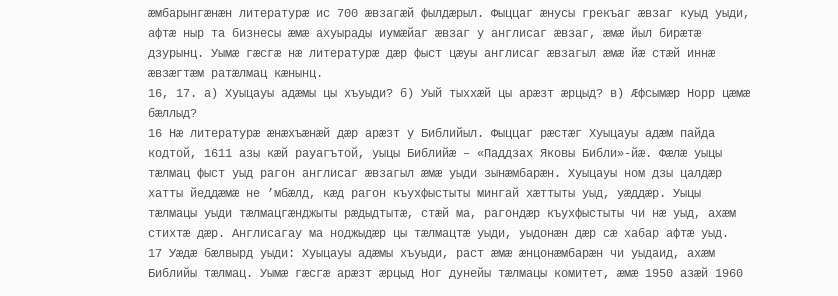ӕмбарынгӕнӕн литературӕ ис 700 ӕвзагӕй фылдӕрыл. Фыццаг ӕнусы грекъаг ӕвзаг куыд уыди, афтӕ ныр та бизнесы ӕмӕ ахуырады иумӕйаг ӕвзаг у англисаг ӕвзаг, ӕмӕ йыл бирӕтӕ дзурынц. Уымӕ гӕсгӕ нӕ литературӕ дӕр фыст цӕуы англисаг ӕвзагыл ӕмӕ йӕ стӕй иннӕ ӕвзӕгтӕм ратӕлмац кӕнынц.
16, 17. а) Хуыцауы адӕмы цы хъуыди? б) Уый тыххӕй цы арӕзт ӕрцыд? в) Ӕфсымӕр Норр цӕмӕ бӕллыд?
16 Нӕ литературӕ ӕнӕхъӕнӕй дӕр арӕзт у Библийыл. Фыццаг рӕстӕг Хуыцауы адӕм пайда кодтой, 1611 азы кӕй рауагътой, уыцы Библийӕ – «Паддзах Яковы Библи»-йӕ. Фӕлӕ уыцы тӕлмац фыст уыд рагон англисаг ӕвзагыл ӕмӕ уыди зынӕмбарӕн. Хуыцауы ном дзы цалдӕр хатты йеддӕмӕ не ’мбӕлд, кӕд рагон къухфыстыты мингай хӕттыты уыд, уӕддӕр. Уыцы тӕлмацы уыди тӕлмацгӕнджыты рӕдыдтытӕ, стӕй ма, рагондӕр къухфыстыты чи нӕ уыд, ахӕм стихтӕ дӕр. Англисагау ма ноджыдӕр цы тӕлмацтӕ уыди, уыдонӕн дӕр сӕ хабар афтӕ уыд.
17 Уӕдӕ бӕлвырд уыди: Хуыцауы адӕмы хъуыди, раст ӕмӕ ӕнцонӕмбарӕн чи уыдаид, ахӕм Библийы тӕлмац. Уымӕ гӕсгӕ арӕзт ӕрцыд Ног дунейы тӕлмацы комитет, ӕмӕ 1950 азӕй 1960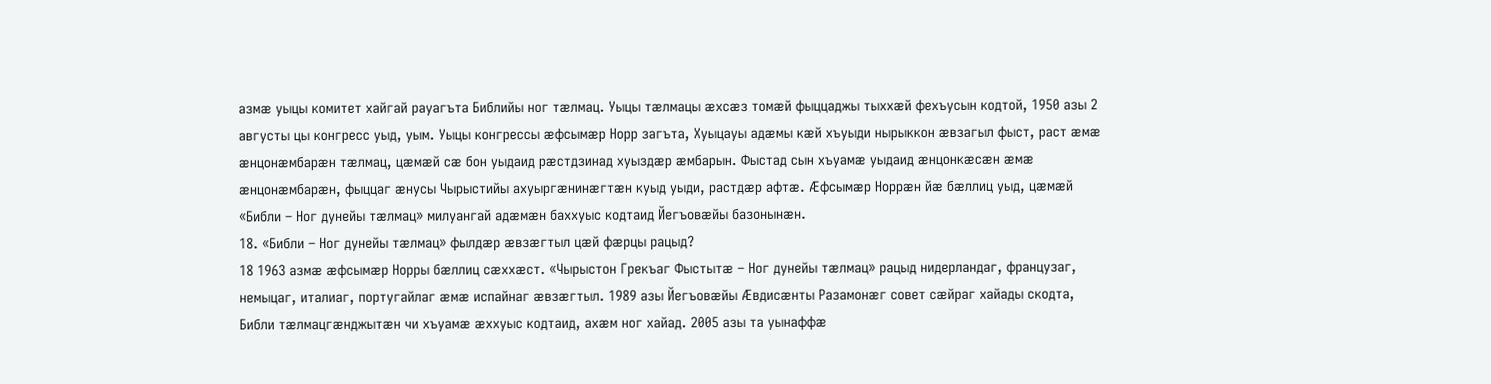азмӕ уыцы комитет хайгай рауагъта Библийы ног тӕлмац. Уыцы тӕлмацы ӕхсӕз томӕй фыццаджы тыххӕй фехъусын кодтой, 1950 азы 2 августы цы конгресс уыд, уым. Уыцы конгрессы ӕфсымӕр Норр загъта, Хуыцауы адӕмы кӕй хъуыди нырыккон ӕвзагыл фыст, раст ӕмӕ ӕнцонӕмбарӕн тӕлмац, цӕмӕй сӕ бон уыдаид рӕстдзинад хуыздӕр ӕмбарын. Фыстад сын хъуамӕ уыдаид ӕнцонкӕсӕн ӕмӕ ӕнцонӕмбарӕн, фыццаг ӕнусы Чырыстийы ахуыргӕнинӕгтӕн куыд уыди, растдӕр афтӕ. Ӕфсымӕр Норрӕн йӕ бӕллиц уыд, цӕмӕй «Библи – Ног дунейы тӕлмац» милуангай адӕмӕн баххуыс кодтаид Йегъовӕйы базонынӕн.
18. «Библи – Ног дунейы тӕлмац» фылдӕр ӕвзӕгтыл цӕй фӕрцы рацыд?
18 1963 азмӕ ӕфсымӕр Норры бӕллиц сӕххӕст. «Чырыстон Грекъаг Фыстытӕ – Ног дунейы тӕлмац» рацыд нидерландаг, французаг, немыцаг, италиаг, португайлаг ӕмӕ испайнаг ӕвзӕгтыл. 1989 азы Йегъовӕйы Ӕвдисӕнты Разамонӕг совет сӕйраг хайады скодта, Библи тӕлмацгӕнджытӕн чи хъуамӕ ӕххуыс кодтаид, ахӕм ног хайад. 2005 азы та уынаффӕ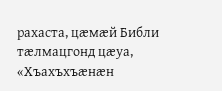рахаста, цӕмӕй Библи тӕлмацгонд цӕуа, «Хъахъхъӕнӕн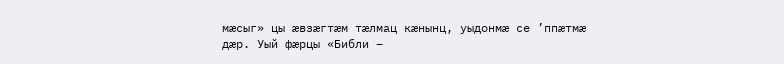мӕсыг» цы ӕвзӕгтӕм тӕлмац кӕнынц, уыдонмӕ се ’ппӕтмӕ дӕр. Уый фӕрцы «Библи –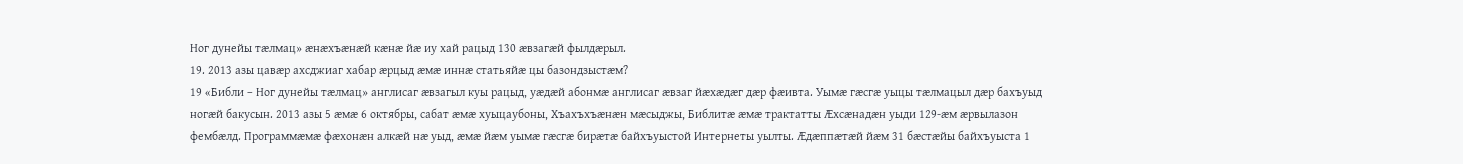Ног дунейы тӕлмац» ӕнӕхъӕнӕй кӕнӕ йӕ иу хай рацыд 130 ӕвзагӕй фылдӕрыл.
19. 2013 азы цавӕр ахсджиаг хабар ӕрцыд ӕмӕ иннӕ статьяйӕ цы базондзыстӕм?
19 «Библи – Ног дунейы тӕлмац» англисаг ӕвзагыл куы рацыд, уӕдӕй абонмӕ англисаг ӕвзаг йӕхӕдӕг дӕр фӕивта. Уымӕ гӕсгӕ уыцы тӕлмацыл дӕр бахъуыд ногӕй бакусын. 2013 азы 5 ӕмӕ 6 октябры, сабат ӕмӕ хуыцаубоны, Хъахъхъӕнӕн мӕсыджы, Библитӕ ӕмӕ трактатты Ӕхсӕнадӕн уыди 129-ӕм ӕрвылазон фембӕлд. Программӕмӕ фӕхонӕн алкӕй нӕ уыд, ӕмӕ йӕм уымӕ гӕсгӕ бирӕтӕ байхъуыстой Интернеты уылты. Ӕдӕппӕтӕй йӕм 31 бӕстӕйы байхъуыста 1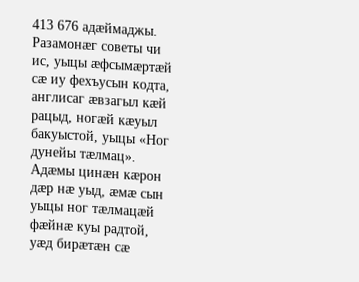413 676 адӕймаджы. Разамонӕг советы чи ис, уыцы ӕфсымӕртӕй сӕ иу фехъусын кодта, англисаг ӕвзагыл кӕй рацыд, ногӕй кӕуыл бакуыстой, уыцы «Ног дунейы тӕлмац». Адӕмы цинӕн кӕрон дӕр нӕ уыд, ӕмӕ сын уыцы ног тӕлмацӕй фӕйнӕ куы радтой, уӕд бирӕтӕн сӕ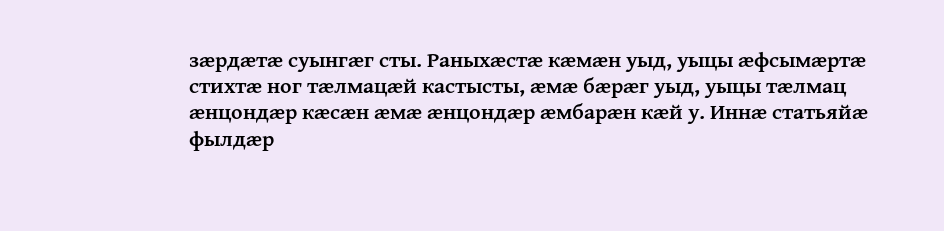зӕрдӕтӕ суынгӕг сты. Раныхӕстӕ кӕмӕн уыд, уыцы ӕфсымӕртӕ стихтӕ ног тӕлмацӕй кастысты, ӕмӕ бӕрӕг уыд, уыцы тӕлмац ӕнцондӕр кӕсӕн ӕмӕ ӕнцондӕр ӕмбарӕн кӕй у. Иннӕ статьяйӕ фылдӕр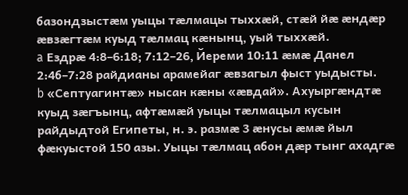базондзыстӕм уыцы тӕлмацы тыххӕй, стӕй йӕ ӕндӕр ӕвзӕгтӕм куыд тӕлмац кӕнынц, уый тыххӕй.
a Ездрӕ 4:8–6:18; 7:12–26, Йереми 10:11 ӕмӕ Данел 2:4б–7:28 райдианы арамейаг ӕвзагыл фыст уыдысты.
b «Септуагинтӕ» нысан кӕны «ӕвдай». Ахуыргӕндтӕ куыд зӕгъынц, афтӕмӕй уыцы тӕлмацыл кусын райдыдтой Египеты, н. э. размӕ 3 ӕнусы ӕмӕ йыл фӕкуыстой 150 азы. Уыцы тӕлмац абон дӕр тынг ахадгӕ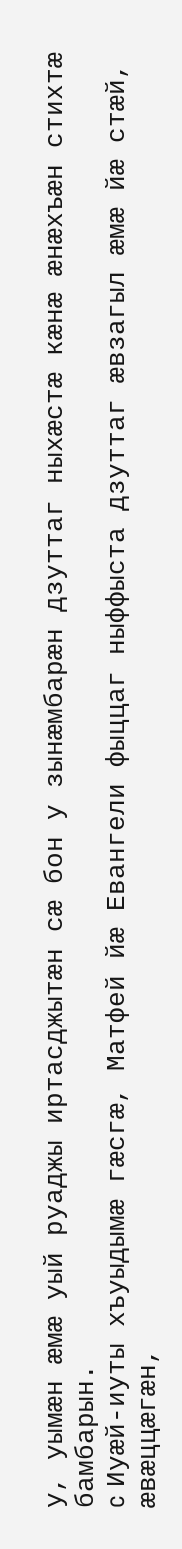у, уымӕн ӕмӕ уый руаджы иртасджытӕн сӕ бон у зынӕмбарӕн дзуттаг ныхӕстӕ кӕнӕ ӕнӕхъӕн стихтӕ бамбарын.
c Иуӕй-иуты хъуыдымӕ гӕсгӕ, Матфей йӕ Евангели фыццаг ныффыста дзуттаг ӕвзагыл ӕмӕ йӕ стӕй, ӕвӕццӕгӕн,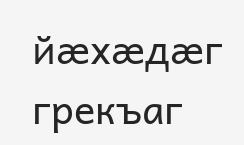йӕхӕдӕг грекъаг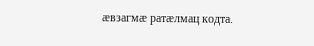ӕвзагмӕ ратӕлмац кодта.